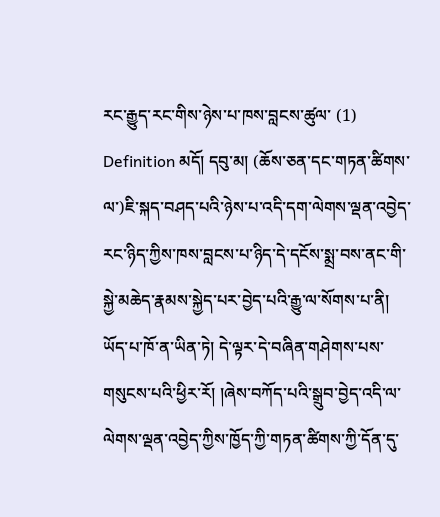རང་རྒྱུད་རང་གིས་ཉེས་པ་ཁས་བླངས་ཚུལ་ (1)
Definition མདོ། དབུ་མ། (ཆོས་ཅན་དང་གཏན་ཚིགས་ལ་)ཇི་སྐད་བཤད་པའི་ཉེས་པ་འདི་དག་ལེགས་ལྡན་འབྱེད་རང་ཉིད་ཀྱིས་ཁས་བླངས་པ་ཉིད་དེ་དངོས་སྨྲ་བས་ནང་གི་སྐྱེ་མཆེད་རྣམས་སྐྱེད་པར་བྱེད་པའི་རྒྱུ་ལ་སོགས་པ་ནི། ཡོད་པ་ཁོ་ན་ཡིན་ཏེ། དེ་ལྟར་དེ་བཞིན་གཤེགས་པས་གསུངས་པའི་ཕྱིར་རོ། །ཞེས་བཀོད་པའི་སྒྲུབ་བྱེད་འདི་ལ་ལེགས་ལྡན་འབྱེད་ཀྱིས་ཁྱོད་ཀྱི་གཏན་ཚིགས་ཀྱི་དོན་དུ་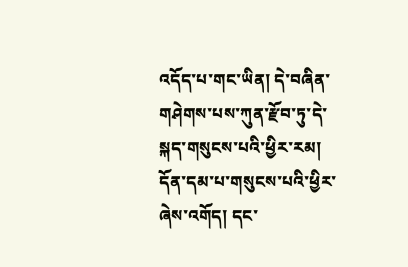འདོད་པ་གང་ཡིན། དེ་བཞིན་གཤེགས་པས་ཀུན་རྫོབ་ཏུ་དེ་སྐད་གསུངས་པའི་ཕྱིར་རམ། དོན་དམ་པ་གསུངས་པའི་ཕྱིར་ཞེས་འགོད། དང་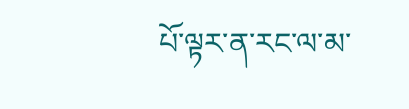པོ་ལྟར་ན་རང་ལ་མ་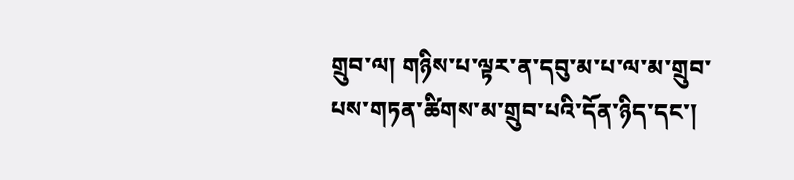གྲུབ་ལ། གཉིས་པ་ལྟར་ན་དབུ་མ་པ་ལ་མ་གྲུབ་པས་གཏན་ཚིགས་མ་གྲུབ་པའི་དོན་ཉིད་དང་།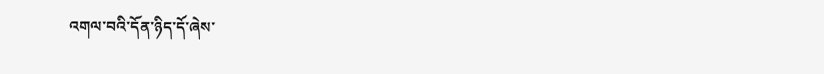འགལ་བའི་དོན་ཉིད་དོ་ཞེས་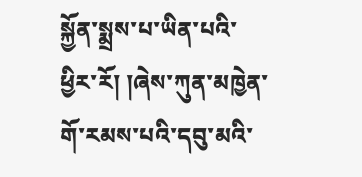སྐྱོན་སྨྲས་པ་ཡིན་པའི་ཕྱིར་རོ། །ཞེས་ཀུན་མཁྱེན་གོ་རམས་པའི་དབུ་མའི་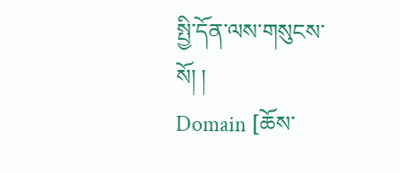སྤྱི་དོན་ལས་གསུངས་སོ། །
Domain [ཆོས་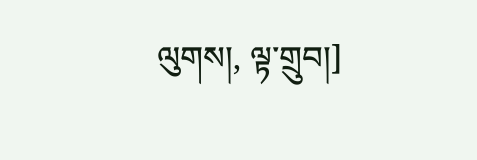ལུགས།, ལྟ་གྲུབ།]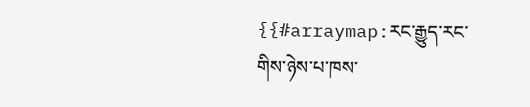{{#arraymap:རང་རྒྱུད་རང་གིས་ཉེས་པ་ཁས་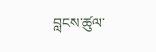བླངས་ཚུལ་